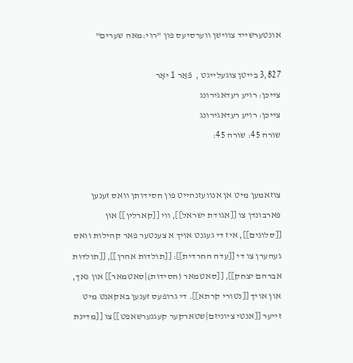אונטערשייד צווישן ווערסיעס פון "רוי:מאה שערים"

3,827 בייטן צוגעלייגט ,  פֿאַר 1 יאָר
צייכן: רויע רעדאגירונג
צייכן: רויע רעדאגירונג
שורה 45: שורה 45:


צוזאמען מיט אן אנוועזנהייט פון חסידותן וואס זענען פארבונדן צו [[אגודת ישראל]], ווי [[קארלין]] און [[סלונים]], איז די געגנט אויך א צענטער פאר קהילות וואס געהערן צו די [[עדה החרדית]]: [[תולדות אהרן]], [[תולדות אברהם יצחק]], [[סאטמאר (חסידות)|סאטמאר]] און נאך, און אויך [[נטורי קרתא]]. די גרופעס זענען באקאנט מיט זייער [[אנטי ציוניזם|שטארקער קעגנערשאפט]] צו [[מדינת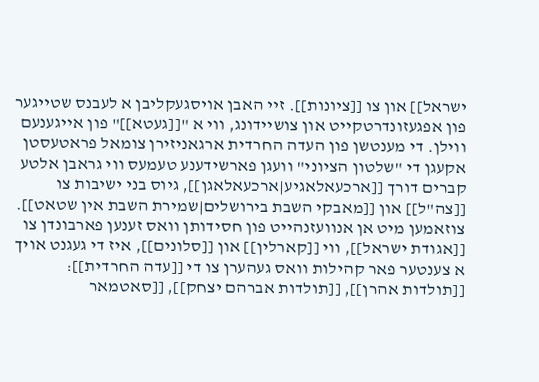ישראל]] און צו [[ציונות]]. זיי האבן אויסגעקליבן א לעבנס שטייגער פון אפגעזונדרטקייט און צושיידונג, ווי א "[[געטא]]" פון אייגענעם ווילן. די מענטשן פון העדה החרדית ארגאניזירן צומאל פראטעסטן אקעגן די "שלטון הציוני" וועגן פארשידענע טעמעס ווי גראבן אלטע קברים דורך [[ארכעאלאגיע|ארכעאלאגן]], גיוס בני ישיבות צו [[צה"ל]] און [[מאבקי השבת בירושלים|שמירת השבת אין שטאט]].
צוזאמען מיט אן אנוועזנהייט פון חסידותן וואס זענען פארבונדן צו [[אגודת ישראל]], ווי [[קארלין]] און [[סלונים]], איז די געגנט אויך א צענטער פאר קהילות וואס געהערן צו די [[עדה החרדית]]: [[תולדות אהרן]], [[תולדות אברהם יצחק]], [[סאטמאר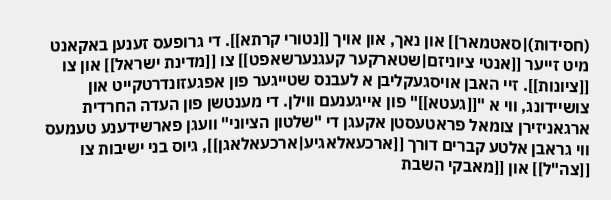(חסידות)|סאטמאר]] און נאך, און אויך [[נטורי קרתא]]. די גרופעס זענען באקאנט מיט זייער [[אנטי ציוניזם|שטארקער קעגנערשאפט]] צו [[מדינת ישראל]] און צו [[ציונות]]. זיי האבן אויסגעקליבן א לעבנס שטייגער פון אפגעזונדרטקייט און צושיידונג, ווי א "[[געטא]]" פון אייגענעם ווילן. די מענטשן פון העדה החרדית ארגאניזירן צומאל פראטעסטן אקעגן די "שלטון הציוני" וועגן פארשידענע טעמעס ווי גראבן אלטע קברים דורך [[ארכעאלאגיע|ארכעאלאגן]], גיוס בני ישיבות צו [[צה"ל]] און [[מאבקי השבת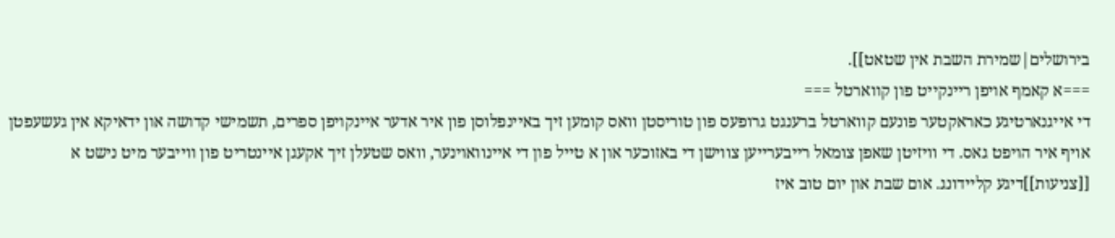בירושלים|שמירת השבת אין שטאט]].
===א קאמף אויפן ריינקייט פון קווארטל ===
די אייגנארטיגע כאראקטער פונעם קווארטל ברענגט גרופעס פון טוריסטן וואס קומען זיך באיינפלוסן פון איר אדער איינקויפן ספרים, תשמישי קדושה און ידאיקא אין געשעפטן אויף איר הויפט גאס. די וויזיטן שאפן צומאל רייבערייען צווישן די באזוכער און א טייל פון די איינוואוינער, וואס שטעלן זיך אקעגן איינטריט פון ווייבער מיט נישט א [[צניעות]]דיגע קליידונג. אום שבת און יום טוב איז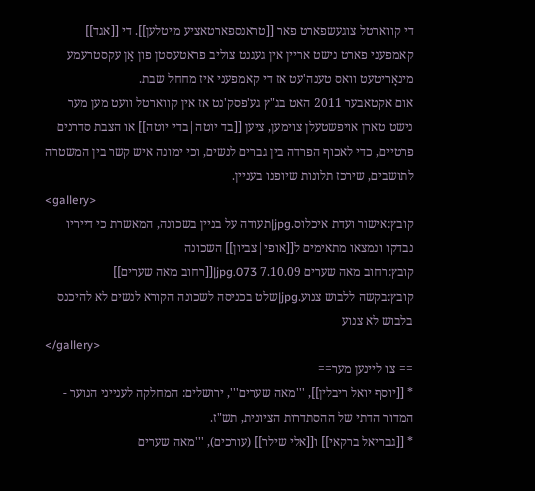די קווארטל צוגעשפארט פאר [[טראנספארטאציע מיטלען]]. די [[אגד]] קאמפעני פארט נישט אריין אין געגנט צוליב פראטעסטן פון אַן עקסטרעמע מינאָריטעט וואס טענה'עט אז די קאמפעני איז מחחל שבת.
אום אקטאבער 2011 האט בג"ץ גע'פסק'נט אז אין קווארטל וועט מען מער נישט טארן אויפשטעלן צוימען, ציען [[בד יוטה|בדי יוטה]] או הצבת סדרנים פרטיים, כדי לאכוף הפרדה בין גברים לנשים, וכי ימונה איש קשר בין המשטרה לתושבים, שירכז תלונות שיופנו בעניין.
<gallery>
קובץ:אישור ועדת איכלוס.jpg|תעודה על בניין בשכונה, המאשרת כי דייריו נבדקו ונמצאו מתאימים ל[[אופי|צביון]] השכונה
קובץ:רחוב מאה שערים 7.10.09 073.jpg|[[רחוב מאה שערים]]
קובץ:בקשה ללבוש צנוע.jpg|שלט בכניסה לשכונה הקורא לנשים לא להיכנס בלבוש לא צנוע
</gallery>
== צו ליינען מער==
* [[יוסף יואל ריבלין]], '''מאה שערים''', ירושלים: המחלקה לענייני הנוער - המדור הדתי של ההסתדרות הציונית, תש"ז.
* [[גבריאל ברקאי]] ו[[אלי שילר]] (עורכים), '''מאה שערים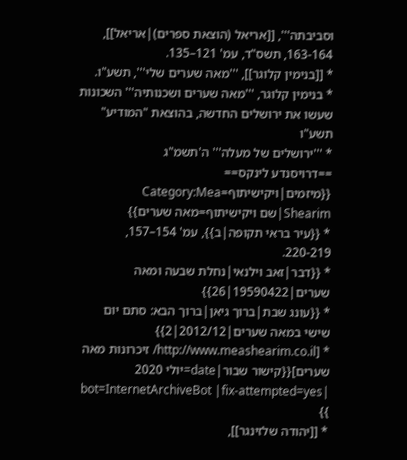וסביבתה''', [[אריאל (הוצאת ספרים)|אריאל]], 163-164, תשס"ד, עמ' 121–135.
* [[בנימין קלוגר]], '''מאה שערים שלי''', תשע"ו.
* בנימין קלוגר, '''מאה שערים ושכנותיה''' השכונות שעשו את ירושלים החדשה, בהוצאת "המודיע" תשע"ו
* '''ירושלים של מעלה''' ה'תשמ"ג
==דרויסנדע לינקס==
{{מיזמים|ויקישיתוף=Category:Mea Shearim|שם ויקישיתוף=מאה שערים}}
* {{עיר בראי תקופה|ב}}, עמ' 154–157, 220-219.
* {{דבר|זאב וילנאי|נחלת שבעה ומאה שערים|19590422|26}}
* {{עונג שבת|ברוך גיאן|ברוך הבא: סתם יום שישי במאה שערים|2012/12|2}}
* [http://www.meashearim.co.il/ זיכרונות מאה שערים]{{קישור שבור|date=יולי 2020 |bot=InternetArchiveBot |fix-attempted=yes }}
* [[יהודה שלזינגר]],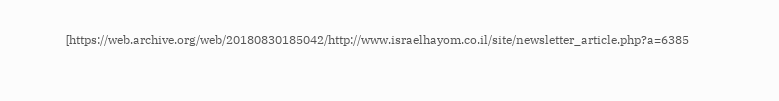[https://web.archive.org/web/20180830185042/http://www.israelhayom.co.il/site/newsletter_article.php?a=6385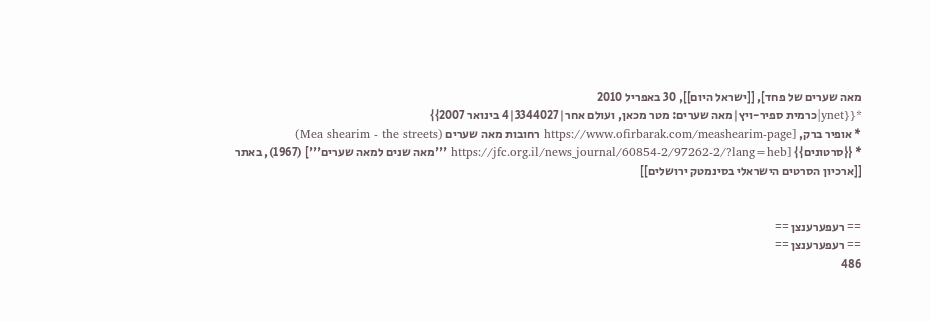מאה שערים של פחד], [[ישראל היום]], 30 באפריל 2010
*{{ynet|כרמית ספיר-ויץ|מאה שערים: מטר מכאן, ועולם אחר|3344027|4 בינואר 2007}}
* אופיר ברק, [https://www.ofirbarak.com/meashearim-page רחובות מאה שערים (Mea shearim - the streets)
* {{סרטונים}} [https://jfc.org.il/news_journal/60854-2/97262-2/?lang=heb '''מאה שנים למאה שערים'''] (1967), באתר [[ארכיון הסרטים הישראלי בסינמטק ירושלים]]


== רעפערענצן ==
== רעפערענצן ==
486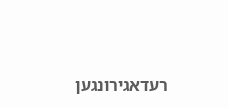רעדאגירונגען